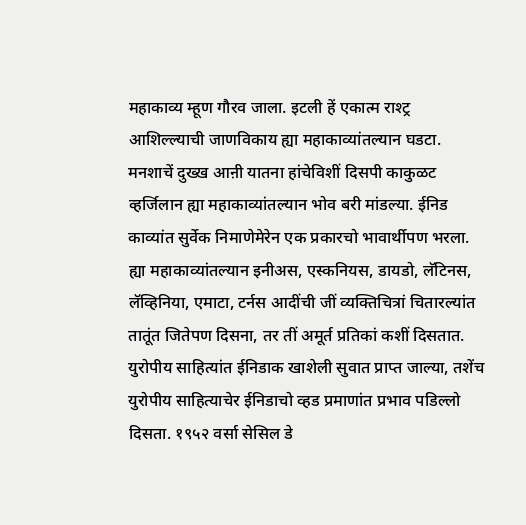महाकाव्य म्हूण गौरव जाला. इटली हें एकात्म राश्ट्र आशिल्ल्याची जाणविकाय ह्या महाकाव्यांतल्यान घडटा. मनशाचें दुख्ख आऩी यातना हांचेविशीं दिसपी काकुळट व्हर्जिलान ह्या महाकाव्यांतल्यान भोव बरी मांडल्या. ईनिड काव्यांत सुर्वेक निमाणेमेरेन एक प्रकारचो भावार्थीपण भरला.
ह्या महाकाव्यांतल्यान इनीअस, एस्कनियस, डायडो, लॅटिनस, लॅव्हिनिया, एमाटा, टर्नस आदींची जीं व्यक्तिचित्रां चितारल्यांत तातूंत जितेपण दिसना, तर तीं अमूर्त प्रतिकां कशीं दिसतात.
युरोपीय साहित्यांत ईनिडाक खाशेली सुवात प्राप्त जाल्या, तशेंच युरोपीय साहित्याचेर ईनिडाचो व्हड प्रमाणांत प्रभाव पडिल्लो दिसता. १९५२ वर्सा सेसिल डे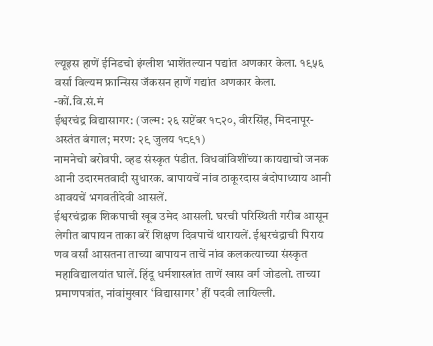ल्यूइस हाणें ईनिडचो इंग्लीश भाशेंतल्यान पद्यांत अणकार केला. १९५६ वर्सा विल्यम फ्रान्सिस जॅकसन हाणें गद्यांत अणकार केला.
-कों.वि.सं.मं
ईश्वरचंद्र विद्यासागर: (जल्म: २६ सप्टेंबर १८२०, वीरसिंह, मिदनापूर-अस्तंत बंगाल; मरण: २९ जुलय १८९१)
नामनेचो बरोवपी. व्हड संस्कृत पंडीत. विधवांविशींच्या कायद्याचो जनक आनी उदारमतवादी सुधारक. बापायचें नांव ठाकूरदास बंदोपाध्याय आनी आवयचें भगवतीदेवी आसलें.
ईश्वरचंद्राक शिकपाची खूब उमेद आसली. घरची परिस्थिती गरीब आसून लेगीत बापायन ताका बरें शिक्षण दिवपाचें थारायलें. ईश्वरचंद्राची पिराय णव वर्सां आसतना ताच्या बापायन ताचें नांव कलकत्याच्या संस्कृत महाविद्यालयांत घालें. हिंदू धर्मशास्त्रांत ताणें खास वर्ग जोडलो. ताच्या प्रमाणपत्रांत, नांवांमुखार ‘विद्यासागर’ हीं पदवी लायिल्ली.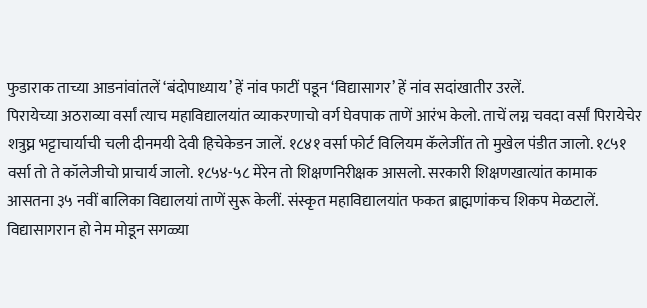फुडाराक ताच्या आडनांवांतलें ‘बंदोपाध्याय’ हें नांव फाटीं पडून ‘विद्यासागर’ हें नांव सदांखातीर उरलें.
पिरायेच्या अठराव्या वर्सां त्याच महाविद्यालयांत व्याकरणाचो वर्ग घेवपाक ताणें आरंभ केलो. ताचें लग्न चवदा वर्सां पिरायेचेर शत्रुघ्न भट्टाचार्याची चली दीनमयी देवी हिचेकेडन जालें. १८४१ वर्सा फोर्ट विलियम कॅलेजींत तो मुखेल पंडीत जालो. १८५१ वर्सा तो ते कॉलेजीचो प्राचार्य जालो. १८५४-५८ मेरेन तो शिक्षणनिरीक्षक आसलो. सरकारी शिक्षणखात्यांत कामाक आसतना ३५ नवीं बालिका विद्यालयां ताणें सुरू केलीं. संस्कृत महाविद्यालयांत फकत ब्राह्मणांकच शिकप मेळटालें. विद्यासागरान हो नेम मोडून सगळ्या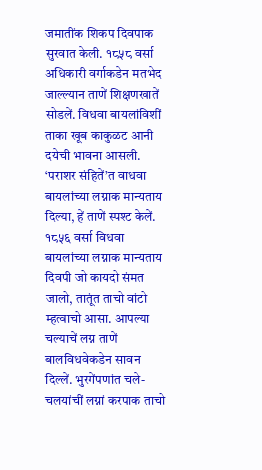जमातींक शिकप दिवपाक सुरवात केली. १८५८ वर्सा अधिकारी वर्गाकडेन मतभेद जाल्ल्यान ताणें शिक्षणखातें सोडलें. विधवा बायलांविशीं ताका खूब काकुळट आनी दयेची भावना आसली. ‘पराशर संहितें’त वाधवा बायलांच्या लग्नाक मान्यताय दिल्या, हें ताणें स्पश्ट केलें. १८५६ वर्सा विधवा बायलांच्या लग्नाक मान्यताय दिवपी जो कायदो संमत जालो, तातूंत ताचो वांटो म्हत्वाचो आसा. आपल्या चल्याचें लग्न ताणें बालविधवेकडेन सावन दिल्लें. भुरगेंपणांत चले-चलयांचीं लग्नां करपाक ताचो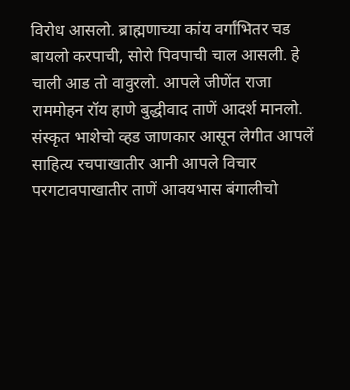विरोध आसलो. ब्राह्मणाच्या कांय वर्गांभितर चड बायलो करपाची, सोरो पिवपाची चाल आसली. हे चाली आड तो वावुरलो. आपले जीणेंत राजा राममोहन रॉय हाणे बुद्धीवाद ताणें आदर्श मानलो.
संस्कृत भाशेचो व्हड जाणकार आसून लेगीत आपलें साहित्य रचपाखातीर आनी आपले विचार परगटावपाखातीर ताणें आवयभास बंगालीचो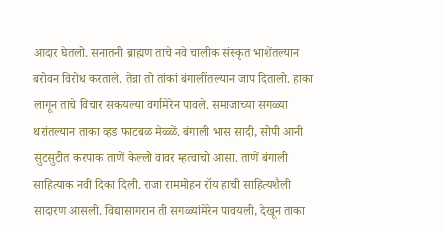आदार घेतलो. सनातनी ब्राह्मण ताचे नवे चालीक संस्कृत भाशेंतल्यान बरोवन विरोध करताले. तेन्ना तो तांकां बंगालींतल्यान जाप दितालो. हाका लागून ताचे विचार सकयल्या वर्गामेरेन पावले. समाजाच्या सगळ्या थरांतल्यान ताका व्हड फाटबळ मेळ्ळें. बंगाली भास सादी, सोपी आनी सुटसुटीत करपाक ताणें केल्लो वावर म्हत्वाचो आसा. ताणें बंगाली साहित्याक नवी दिका दिली. राजा राममोहन रॉय हाची साहित्यशैली सादारण आसली. विद्यासागरान ती सगळ्यांमेरेन पावयली, देखून ताका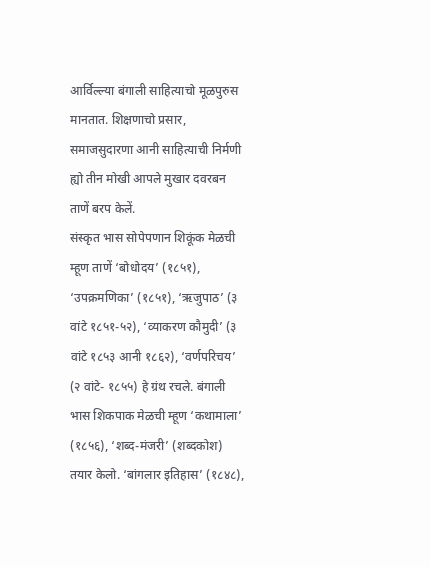आर्विल्ल्या बंगाली साहित्याचो मूळपुरुस मानतात. शिक्षणाचो प्रसार, समाजसुदारणा आनी साहित्याची निर्मणी ह्यो तीन मोखी आपले मुखार दवरबन ताणें बरप केलें.
संस्कृत भास सोपेपणान शिकूंक मेळची म्हूण ताणें ‘बोधोदय’ (१८५१), ‘उपक्रमणिका’ (१८५१), ‘ऋजुपाठ’ (३ वांटे १८५१-५२), ‘व्याकरण कौमुदी’ (३ वांटे १८५३ आनी १८६२), ‘वर्णपरिचय’ (२ वांटे- १८५५) हे ग्रंथ रचले. बंगाली भास शिकपाक मेळची म्हूण ‘कथामाला’ (१८५६), ‘शब्द-मंजरी’ (शब्दकोश) तयार केलो. ‘बांगलार इतिहास’ (१८४८),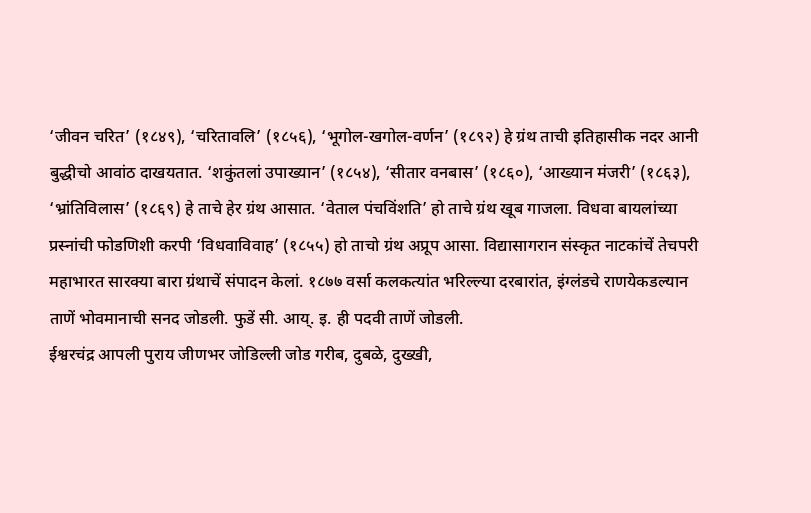‘जीवन चरित’ (१८४९), ‘चरितावलि’ (१८५६), ‘भूगोल-खगोल-वर्णन’ (१८९२) हे ग्रंथ ताची इतिहासीक नदर आनी बुद्धीचो आवांठ दाखयतात. ‘शकुंतलां उपाख्यान’ (१८५४), ‘सीतार वनबास’ (१८६०), ‘आख्यान मंजरी’ (१८६३), ‘भ्रांतिविलास’ (१८६९) हे ताचे हेर ग्रंथ आसात. ‘वेताल पंचविंशति’ हो ताचे ग्रंथ खूब गाजला. विधवा बायलांच्या प्रस्नांची फोडणिशी करपी ‘विधवाविवाह’ (१८५५) हो ताचो ग्रंथ अप्रूप आसा. विद्यासागरान संस्कृत नाटकांचें तेचपरी महाभारत सारक्या बारा ग्रंथाचें संपादन केलां. १८७७ वर्सा कलकत्यांत भरिल्ल्या दरबारांत, इंग्लंडचे राणयेकडल्यान ताणें भोवमानाची सनद जोडली. फुडें सी. आय्. इ. ही पदवी ताणें जोडली.
ईश्वरचंद्र आपली पुराय जीणभर जोडिल्ली जोड गरीब, दुबळे, दुख्खी,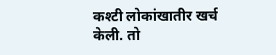कश्टी लोकांखातीर खर्च केली. तो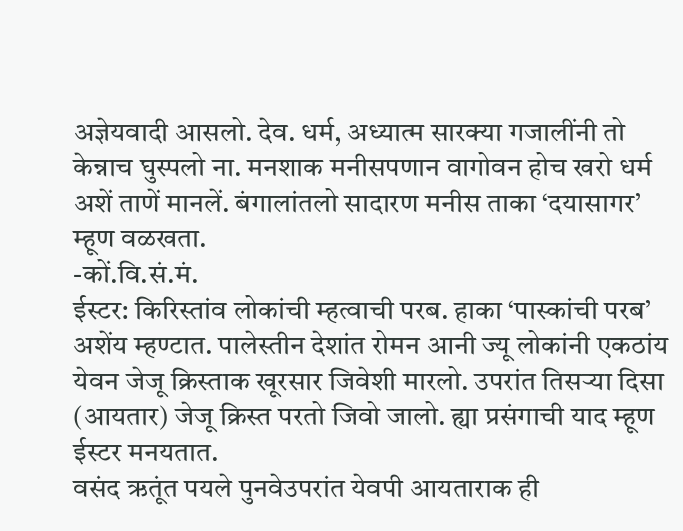अज्ञेयवादी आसलो. देव. धर्म, अध्यात्म सारक्या गजालींनी तो केन्नाच घुस्पलो ना. मनशाक मनीसपणान वागोवन होच खरो धर्म अशें ताणें मानलें. बंगालांतलो सादारण मनीस ताका ‘दयासागर’ म्हूण वळखता.
-कों.वि.सं.मं.
ईस्टर: किरिस्तांव लोकांची म्हत्वाची परब. हाका ‘पास्कांची परब’ अशेंय म्हण्टात. पालेस्तीन देशांत रोमन आनी ज्यू लोकांनी एकठांय येवन जेजू क्रिस्ताक खूरसार जिवेशी मारलो. उपरांत तिसऱ्या दिसा (आयतार) जेजू क्रिस्त परतो जिवो जालो. ह्या प्रसंगाची याद म्हूण ईस्टर मनयतात.
वसंद ऋतूंत पयले पुनवेउपरांत येवपी आयताराक ही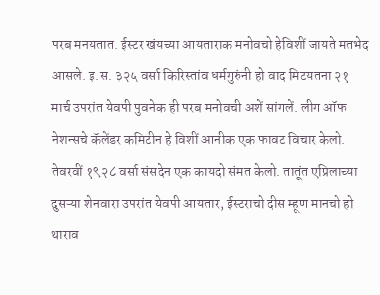परब मनयतात. ईस्टर खंयच्या आयताराक मनोवचो हेविशीं जायते मतभेद आसले. इ.स. ३२५ वर्सा किरिस्तांव धर्मगुरुंनी हो वाद मिटयतना २१ मार्च उपरांत येवपी पुवनेक ही परब मनोवची अशें सांगलें. लीग ऑफ नेशन्सचे कॅलेंडर कमिटीन हे विशीं आनीक एक फावट विचार केलो. तेवरवीं १९२८ वर्सा संसदेन एक कायदो संमत केलो. तातूंत एप्रिलाच्या दुसऱ्या शेनवारा उपरांत येवपी आयतार, ईस्टराचो दीस म्हूण मानचो हो थाराव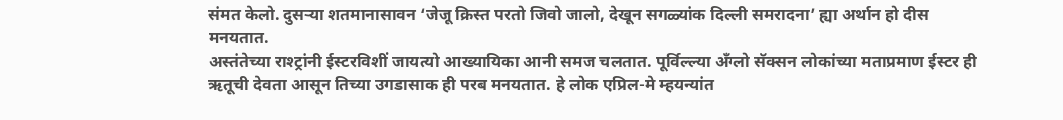संमत केलो. दुसऱ्या शतमानासावन ‘जेजू क्रिस्त परतो जिवो जालो, देखून सगळ्यांक दिल्ली समरादना’ ह्या अर्थान हो दीस मनयतात.
अस्तंतेच्या राश्ट्रांनी ईस्टरविशीं जायत्यो आख्यायिका आनी समज चलतात. पूर्विल्ल्या अँग्लो सॅक्सन लोकांच्या मताप्रमाण ईस्टर ही ऋतूची देवता आसून तिच्या उगडासाक ही परब मनयतात. हे लोक एप्रिल-मे म्हयन्यांत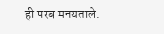ही परब मनयताले.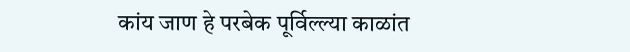कांय जाण हे परबेक पूर्विल्ल्या काळांत